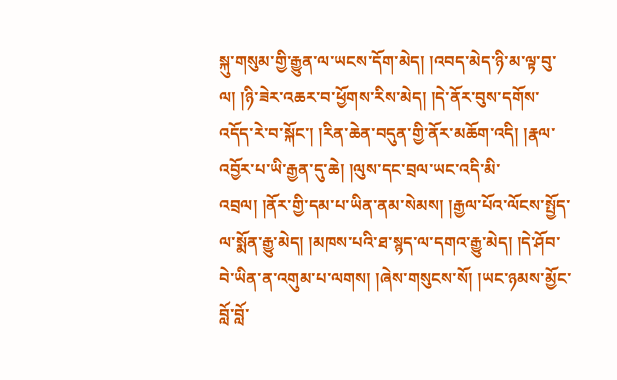སྐུ་གསུམ་གྱི་རྒྱུན་ལ་ཡངས་དོག་མེད། །འབད་མེད་ཉི་མ་ལྟ་བུ་ལ། །ཉི་ཟེར་འཆར་བ་ཕྱོགས་རིས་མེད། །དེ་ནོར་བུས་དགོས་འདོད་རེ་བ་སྐོང་། །རིན་ཆེན་བདུན་གྱི་ནོར་མཆོག་འདི། །རྣལ་འབྱོར་པ་ཡི་རྒྱན་དུ་ཆེ། །ལུས་དང་བྲལ་ཡང་འདི་མི་འབྲལ། །ནོར་གྱི་དམ་པ་ཡིན་ནམ་སེམས། །རྒྱལ་པོའ་ལོངས་སྤྱོད་ལ་སྨོན་རྒྱུ་མེད། །མཁས་པའི་ཐ་སྙད་ལ་དགའ་རྒྱུ་མེད། །དེ་ཤོབ་བེ་ཡིན་ན་འགུམ་པ་ལགས། །ཞེས་གསུངས་སོ། །ཡང་ཉམས་མྱོང་བློ་བློ་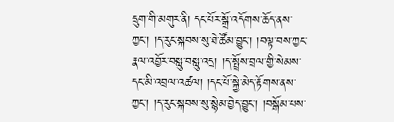དྲུག་གི་མགུར་ནི། དང་པོར་སྒྲོ་འདོགས་ཆོད་ནས་ཀྱང་། །ད་རུང་སྐབས་སུ་ཐེ་ཚོམ་བྱུང་། །བལྟ་བས་ཀྱང་རྣལ་འབྱོར་བསླུ་བསླུ་འདྲ། །ད་སྤྲོས་བྲལ་གྱི་སེམས་དང་མི་འབྲལ་འཚལ། །དང་པོ་སྐྱེ་མེད་རྟོགས་ནས་ཀྱང་། །ད་རུང་སྐབས་སུ་སྙེམ་བྱེད་བྱུང་། །བསྒོམ་པས་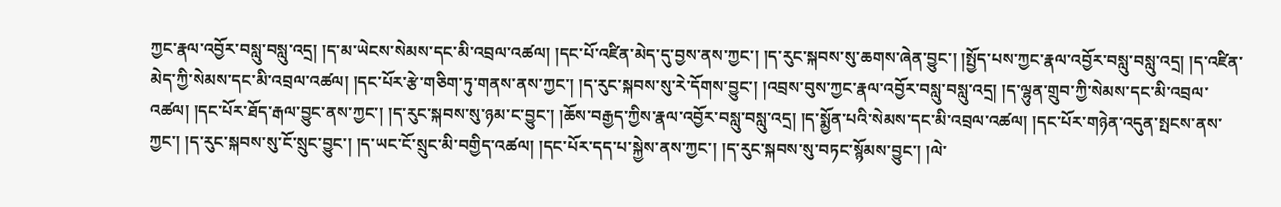ཀྱང་རྣལ་འབྱོར་བསླུ་བསླུ་འདྲ། །ད་མ་ཡེངས་སེམས་དང་མི་འབྲལ་འཚལ། །དང་པོ་འཛིན་མེད་དུ་བྱས་ནས་ཀྱང་། །ད་རུང་སྐབས་སུ་ཆགས་ཞེན་བྱུང་། །སྤྱོད་པས་ཀྱང་རྣལ་འབྱོར་བསླུ་བསླུ་འདྲ། །ད་འཛིན་མེད་ཀྱི་སེམས་དང་མི་འབྲལ་འཚལ། །དང་པོར་རྩེ་གཅིག་ཏུ་གནས་ནས་ཀྱང་། །ད་རུང་སྐབས་སུ་རེ་དོགས་བྱུང་། །འབྲས་བུས་ཀྱང་རྣལ་འབྱོར་བསླུ་བསླུ་འདྲ། །ད་ལྷུན་གྲུབ་ཀྱི་སེམས་དང་མི་འབྲལ་འཚལ། །དང་པོར་ཐོད་རྒལ་བྱུང་ནས་ཀྱང་། །ད་རུང་སྐབས་སུ་ཉམ་ང་བྱུང་། །ཆོས་བརྒྱད་ཀྱིས་རྣལ་འབྱོར་བསླུ་བསླུ་འདྲ། །ད་སྨྱོན་པའི་སེམས་དང་མི་འབྲལ་འཚལ། །དང་པོར་གཉེན་འདུན་སྤངས་ནས་ཀྱང་། །ད་རུང་སྐབས་སུ་ངོ་སྲུང་བྱུང་། །ད་ཡང་ངོ་སྲུང་མི་བགྱིད་འཚལ། །དང་པོར་དད་པ་སྐྱེས་ནས་ཀྱང་། །ད་རུང་སྐབས་སུ་བཏང་སྙོམས་བྱུང་། །ལེ་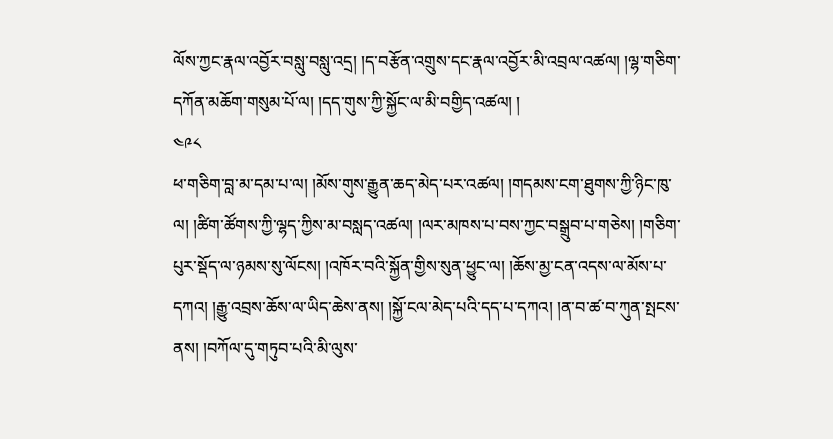ལོས་ཀྱང་རྣལ་འབྱོར་བསླུ་བསླུ་འདྲ། །ད་བརྩོན་འགྲུས་དང་རྣལ་འབྱོར་མི་འབྲལ་འཚལ། །ལྷ་གཅིག་དཀོན་མཆོག་གསུམ་པོ་ལ། །དད་གུས་ཀྱི་སྐྱོང་ལ་མི་བགྱིད་འཚལ། །
༤༩༨
ཕ་གཅིག་བླ་མ་དམ་པ་ལ། །མོས་གུས་རྒྱུན་ཆད་མེད་པར་འཚལ། །གདམས་ངག་ཐུགས་ཀྱི་ཉིང་ཁུ་ལ། །ཚིག་ཚོགས་ཀྱི་ལྷད་ཀྱིས་མ་བསླད་འཚལ། །ལར་མཁས་པ་བས་ཀྱང་བསྒྲུབ་པ་གཅེས། །གཅིག་པུར་སྡོད་ལ་ཉམས་སུ་ལོངས། །འཁོར་བའི་སྐྱོན་གྱིས་སུན་ཕྱུང་ལ། །ཆོས་མྱ་ངན་འདས་ལ་མོས་པ་དཀའ། །རྒྱུ་འབྲས་ཆོས་ལ་ཡིད་ཆེས་ནས། །སྐྱོ་ངལ་མེད་པའི་དད་པ་དཀའ། །ན་བ་ཚ་བ་ཀུན་སྤངས་ནས། །བཀོལ་དུ་གཏུབ་པའི་མི་ལུས་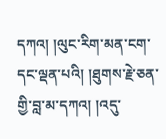དཀའ། །ལུང་རིག་མན་ངག་དང་ལྡན་པའི། །ཐུགས་རྗེ་ཅན་གྱི་བླ་མ་དཀའ། །འདུ་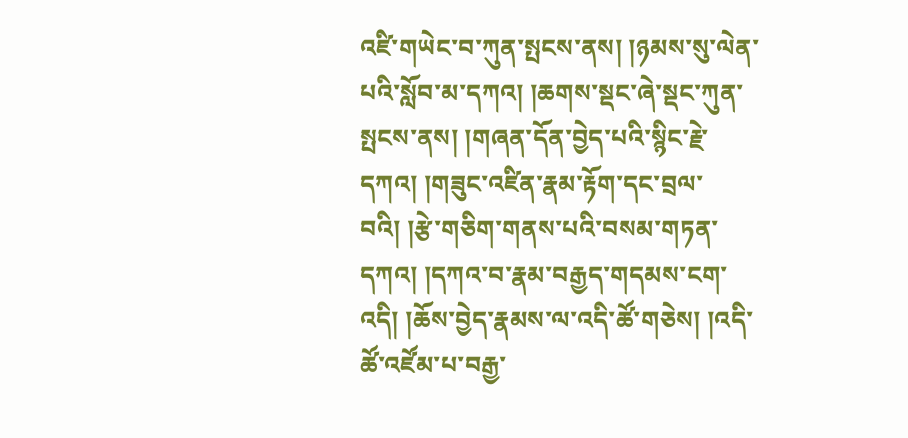འཛི་གཡེང་བ་ཀུན་སྤངས་ནས། །ཉམས་སུ་ལེན་པའི་སློབ་མ་དཀའ། །ཆགས་སྡང་ཞེ་སྡང་ཀུན་སྤངས་ནས། །གཞན་དོན་བྱེད་པའི་སྙིང་རྗེ་དཀའ། །གཟུང་འཛིན་རྣམ་རྟོག་དང་བྲལ་བའི། །རྩེ་གཅིག་གནས་པའི་བསམ་གཏན་དཀའ། །དཀའ་བ་རྣམ་བརྒྱད་གདམས་ངག་འདི། །ཆོས་བྱེད་རྣམས་ལ་འདི་ཚོ་གཅེས། །འདི་ཚོ་འཛོམ་པ་བརྒྱ་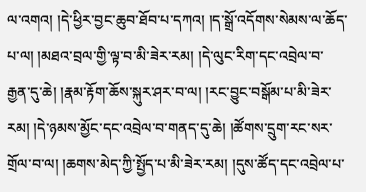ལ་འགའ། །དེ་ཕྱིར་བྱང་ཆུབ་ཐོབ་པ་དཀའ། །ད་སྒྲོ་འདོགས་སེམས་ལ་ཆོད་པ་ལ། །མཐའ་བྲལ་གྱི་ལྟ་བ་མི་ཟེར་རམ། །དེ་ལུང་རིག་དང་འབྲེལ་བ་རྒྱན་དུ་ཆེ། །རྣམ་རྟོག་ཆོས་སྐུར་ཤར་བ་ལ། །རང་བྱུང་བསྒོམ་པ་མི་ཟེར་རམ། །དེ་ཉམས་མྱོང་དང་འབྲེལ་བ་གནད་དུ་ཆེ། །ཚོགས་དྲུག་རང་སར་གྲོལ་བ་ལ། །ཆགས་མེད་ཀྱི་སྤྱོད་པ་མི་ཟེར་རམ། །དུས་ཚོད་དང་འབྲེལ་པ་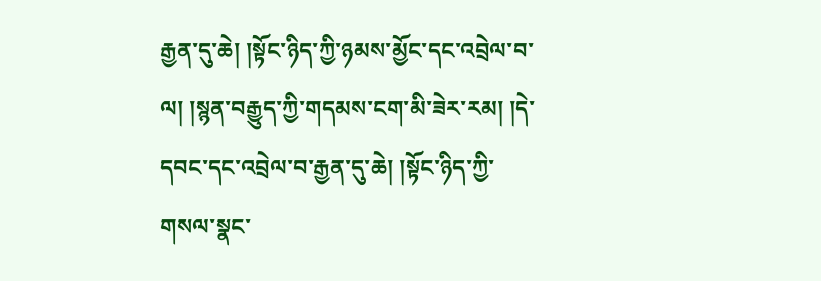རྒྱན་དུ་ཆེ། །སྟོང་ཉིད་ཀྱི་ཉམས་མྱོང་དང་འབྲེལ་བ་ལ། །སྙན་བརྒྱུད་ཀྱི་གདམས་ངག་མི་ཟེར་རམ། །དེ་དབང་དང་འབྲེལ་བ་རྒྱན་དུ་ཆེ། །སྟོང་ཉིད་ཀྱི་གསལ་སྣང་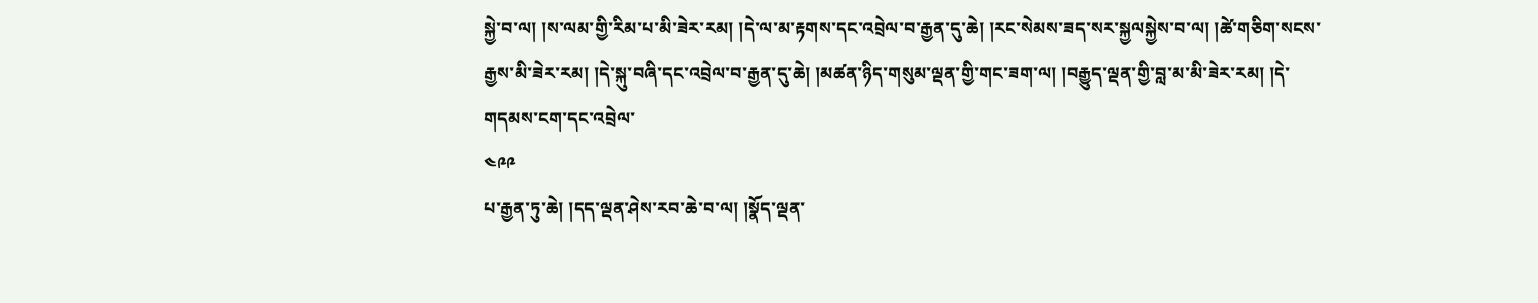སྐྱེ་བ་ལ། །ས་ལམ་གྱི་རིམ་པ་མི་ཟེར་རམ། །དེ་ལ་མ་རྟགས་དང་འབྲེལ་བ་རྒྱན་དུ་ཆེ། །རང་སེམས་ཟད་སར་སྐྱལསྐྱེས་བ་ལ། །ཚེ་གཅིག་སངས་རྒྱས་མི་ཟེར་རམ། །དེ་སྐུ་བཞི་དང་འབྲེལ་བ་རྒྱན་དུ་ཆེ། །མཚན་ཉིད་གསུམ་ལྡན་གྱི་གང་ཟག་ལ། །བརྒྱུད་ལྡན་གྱི་བླ་མ་མི་ཟེར་རམ། །དེ་གདམས་ངག་དང་འབྲེལ་
༤༩༩
པ་རྒྱན་ཏུ་ཆེ། །དད་ལྡན་ཤེས་རབ་ཆེ་བ་ལ། །སྣོད་ལྡན་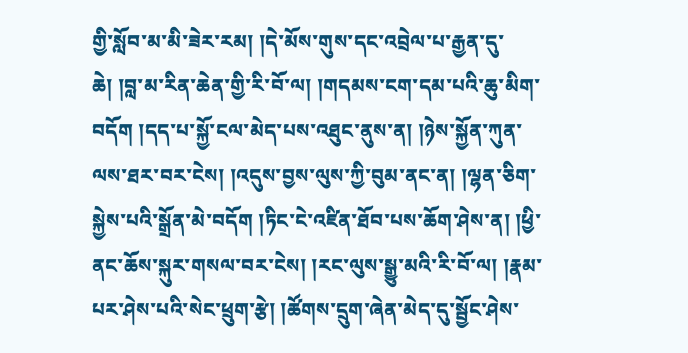གྱི་སློབ་མ་མི་ཟེར་རམ། །དེ་མོས་གུས་དང་འབྲེལ་པ་རྒྱན་དུ་ཆེ། །བླ་མ་རིན་ཆེན་གྱི་རི་བོ་ལ། །གདམས་ངག་དམ་པའི་ཆུ་མིག་བདོག །དད་པ་སྐྱོ་ངལ་མེད་པས་འཐུང་ནུས་ན། །ཉེས་སྐྱོན་ཀུན་ལས་ཐར་བར་ངེས། །འདུས་བྱས་ལུས་ཀྱི་བུམ་ནང་ན། །ལྷན་ཅིག་སྐྱེས་པའི་སྒྲོན་མེ་བདོག །ཏིང་ངེ་འཛིན་ཐོབ་པས་ཆོག་ཤེས་ན། །ཕྱི་ནང་ཆོས་སྐུར་གསལ་བར་ངེས། །རང་ལུས་སྒྱུ་མའི་རི་བོ་ལ། །རྣམ་པར་ཤེས་པའི་སེང་ཕྲུག་རྩེ། །ཚོགས་དྲུག་ཞེན་མེད་དུ་སྦྱོང་ཤེས་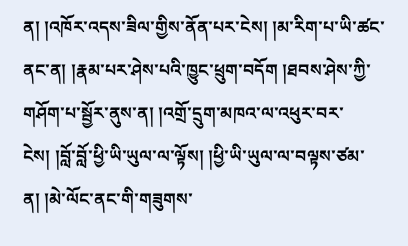ན། །འཁོར་འདས་ཟིལ་གྱིས་ནོན་པར་ངེས། །མ་རིག་པ་ཡི་ཚང་ནང་ན། །རྣམ་པར་ཤེས་པའི་ཁྱུང་ཕྲུག་བདོག །ཐབས་ཤེས་ཀྱི་གཤོག་པ་སྦྱོར་ནུས་ན། །འགྲོ་དྲུག་མཁའ་ལ་འཕུར་བར་ངེས། །བློ་བློ་ཕྱི་ཡི་ཡུལ་ལ་ལྟོས། །ཕྱི་ཡི་ཡུལ་ལ་བལྟས་ཙམ་ན། །མེ་ལོང་ནང་གི་གཟུགས་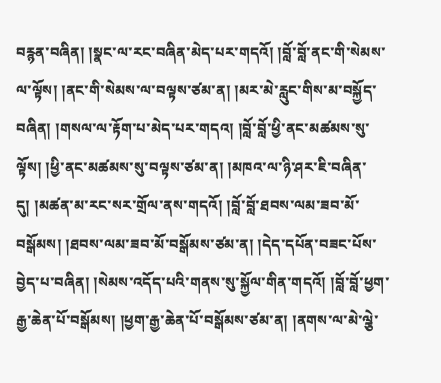བརྙན་བཞིན། །སྣང་ལ་རང་བཞིན་མེད་པར་གདའོ། །བློ་བློ་ནང་གི་སེམས་ལ་ལྟོས། །ནང་གི་སེམས་ལ་བལྟས་ཙམ་ན། །མར་མེ་རླུང་གིས་མ་བསྐྱོད་བཞིན། །གསལ་ལ་རྟོག་པ་མེད་པར་གདའ། །བློ་བློ་ཕྱི་ནང་མཚམས་སུ་ལྟོས། །ཕྱི་ནང་མཚམས་སུ་བལྟས་ཙམ་ན། །མཁའ་ལ་ཉི་ཤར་ཇི་བཞིན་དུ། །མཚན་མ་རང་སར་གྲོལ་ནས་གདའོ། །བློ་བློ་ཐབས་ལམ་ཟབ་མོ་བསྒོམས། །ཐབས་ལམ་ཟབ་མོ་བསྒོམས་ཙམ་ན། །དེད་དཔོན་བཟང་པོས་བྱེད་པ་བཞིན། །སེམས་འདོད་པའི་གནས་སུ་སྐྱོལ་གིན་གདའོ། །བློ་བློ་ཕྱག་རྒྱ་ཆེན་པོ་བསྒོམས། །ཕྱག་རྒྱ་ཆེན་པོ་བསྒོམས་ཙམ་ན། །ནགས་ལ་མེ་ལྕེ་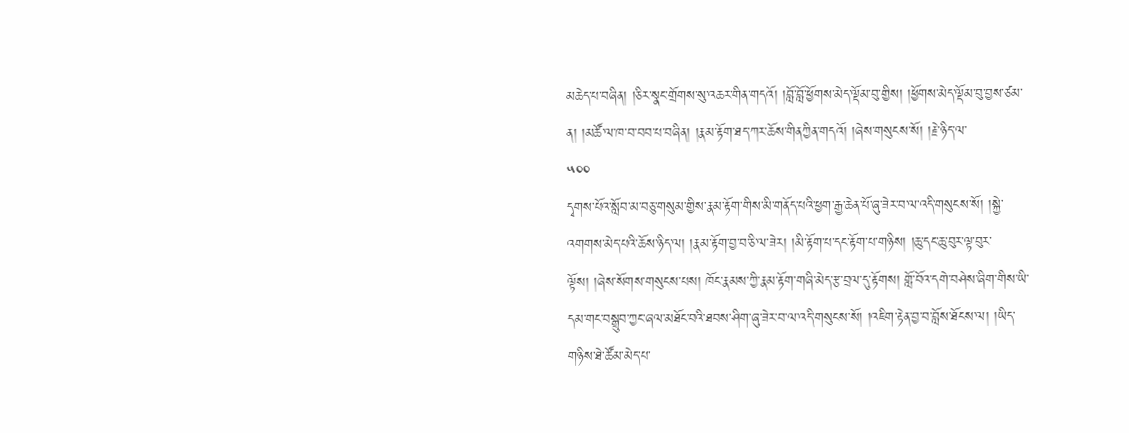མཆེད་པ་བཞིན། །ཅིར་སྣང་གྲོགས་སུ་འཆར་གིན་གདའོ། །བློ་བློ་ཕྱོགས་མེད་ལྡོམ་བུ་གྱིས། །ཕྱོགས་མེད་ལྡོམ་བུ་བྱས་ཙམ་ན། །མཚོ་ལ་ཁ་བ་བབ་པ་བཞིན། །རྣམ་རྟོག་ཐད་ཀར་ཆོས་གིནཀྱིན་གདའོ། །ཞེས་གསུངས་སོ། །རྗེ་ཉིད་ལ་
༥༠༠
དྭགས་པོའ་སློབ་མ་བཅུ་གསུམ་གྱིས་རྣམ་རྟོག་གིས་མི་གནོད་པའི་ཕྱག་རྒྱ་ཆེན་པོ་ཞུ་ཟེར་བ་ལ་འདི་གསུངས་སོ། །སྐྱེ་འགགས་མེད་པའི་ཆོས་ཉིད་ལ། །རྣམ་རྟོག་བྱ་བ་ཅི་ལ་ཟེར། །མི་རྟོག་པ་དང་རྟོག་པ་གཉིས། །ཆུ་དང་ཆུ་བུར་ལྟ་བུར་ལྟོས། །ཞེས་སོགས་གསུངས་པས། ཁོང་རྣམས་ཀྱི་རྣམ་རྟོག་གཞི་མེད་རྩ་བྲལ་དུ་རྟོགས། གློ་བོའ་དགེ་བཤེས་ཞིག་གིས་ཡི་དམ་གང་བསྒྲུབ་ཀྱང་ཞལ་མཐོང་བའི་ཐབས་ཤིག་ཞུ་ཟེར་བ་ལ་འདི་གསུངས་སོ། །འཇིག་རྟེན་བྱ་བ་བློས་ཐོངས་ལ། །ཡིད་གཉིས་ཐེ་ཚོམ་མེད་པ་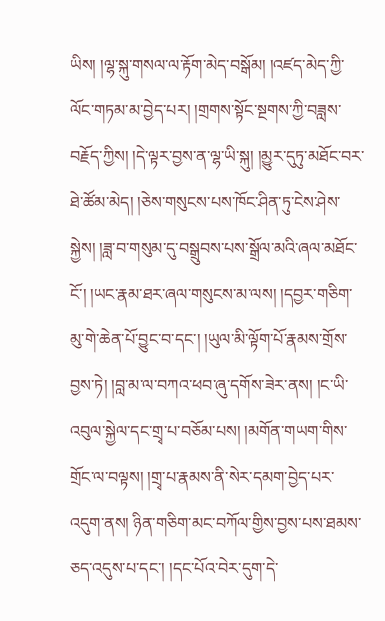ཡིས། །ལྷ་སྐུ་གསལ་ལ་རྟོག་མེད་བསྒོམ། །འཛད་མེད་ཀྱི་ལོང་གཏམ་མ་བྱེད་པར། །གྲགས་སྟོང་སྔགས་ཀྱི་བཟླས་བརྗོད་ཀྱིས། །དེ་ལྟར་བྱས་ན་ལྷ་ཡི་སྐུ། །མྱུར་དུཏུ་མཐོང་བར་ཐེ་ཚོམ་མེད། །ཅེས་གསུངས་པས་ཁོང་ཤིན་ཏུ་ངེས་ཤེས་སྐྱེས། །ཟླ་བ་གསུམ་དུ་བསྒྲུབས་པས་སྒྲོལ་མའི་ཞལ་མཐོང་ངོ་། །ཡང་རྣམ་ཐར་ཞལ་གསུངས་མ་ལས། །དབྱར་གཅིག་མུ་གེ་ཆེན་པོ་བྱུང་བ་དང་། །ཡུལ་མི་ལྟོག་པོ་རྣམས་གྲོས་བྱས་ཏེ། །བླ་མ་ལ་བཀའ་ཕབ་ཞུ་དགོས་ཟེར་ནས། །ང་ཡི་འབུལ་སྐྱེལ་དང་གྲྭ་པ་བཅོམ་པས། །མགོན་གཡག་གིས་གྲོང་ལ་བལྟས། །གྲྭ་པ་རྣམས་ནི་སེར་དམག་བྱེད་པར་འདུག་ནས། ཉིན་གཅིག་མང་བཀོལ་གྱིས་བྱས་པས་ཐམས་ཅད་འདུས་པ་དང་། །དང་པོའ་བེར་དུག་དེ་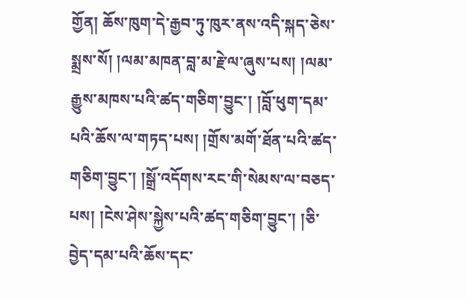གྱོན། ཆོས་ཁུག་དེ་རྒྱབ་ཏུ་ཁུར་ནས་འདི་སྐད་ཅེས་སྨྲས་སོ། །ལམ་མཁན་བླ་མ་རྗེ་ལ་ཞུས་པས། །ལམ་རྒྱུས་མཁས་པའི་ཚད་གཅིག་བྱུང་། །བློ་ཕུག་དམ་པའི་ཆོས་ལ་གཏད་པས། །གྲོས་མགོ་ཐོན་པའི་ཚད་གཅིག་བྱུང་། །སྒྲོ་འདོགས་རང་གི་སེམས་ལ་བཅད་པས། །ངེས་ཤེས་སྐྱེས་པའི་ཚད་གཅིག་བྱུང་། །ཅི་བྱེད་དམ་པའི་ཆོས་དང་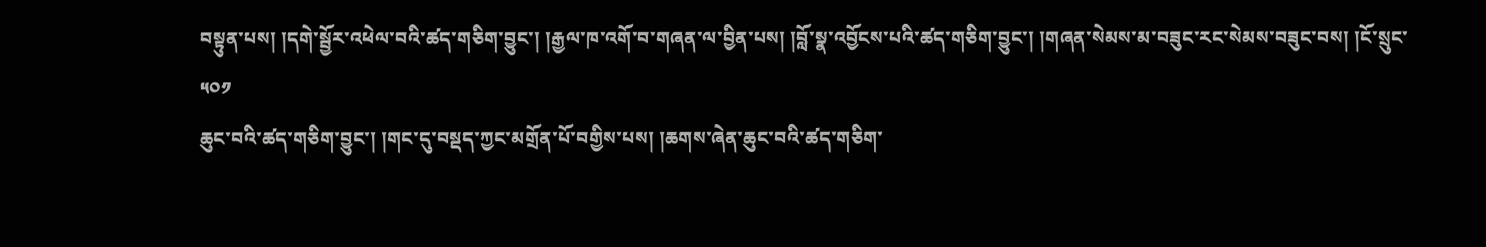བསྟུན་པས། །དགེ་སྦྱོར་འཕེལ་བའི་ཚད་གཅིག་བྱུང་། །རྒྱལ་ཁ་འགོ་བ་གཞན་ལ་བྱིན་པས། །བློ་སྣ་འབྱོངས་པའི་ཚད་གཅིག་བྱུང་། །གཞན་སེམས་མ་བཟུང་རང་སེམས་བཟུང་བས། །ངོ་སྲུང་
༥༠༡
ཆུང་བའི་ཚད་གཅིག་བྱུང་། །གང་དུ་བསྡད་ཀྱང་མགྲོན་པོ་བགྱིས་པས། །ཆགས་ཞེན་ཆུང་བའི་ཚད་གཅིག་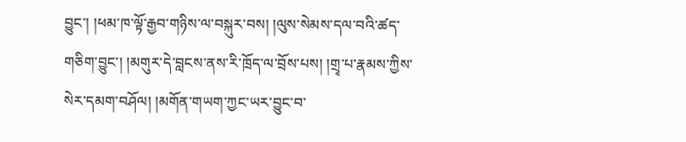བྱུང་། །ཕམ་ཁ་ལྟོ་རྒྱབ་གཉིས་ལ་བསྐུར་བས། །ལུས་སེམས་དལ་བའི་ཚད་གཅིག་བྱུང་། །མགུར་དེ་བླངས་ནས་རི་ཁྲོད་ལ་བྲོས་པས། །གྲྭ་པ་རྣམས་ཀྱིས་སེར་དམག་བཤོལ། །མགོན་གཡག་ཀྱང་ཡར་བྱུང་བ་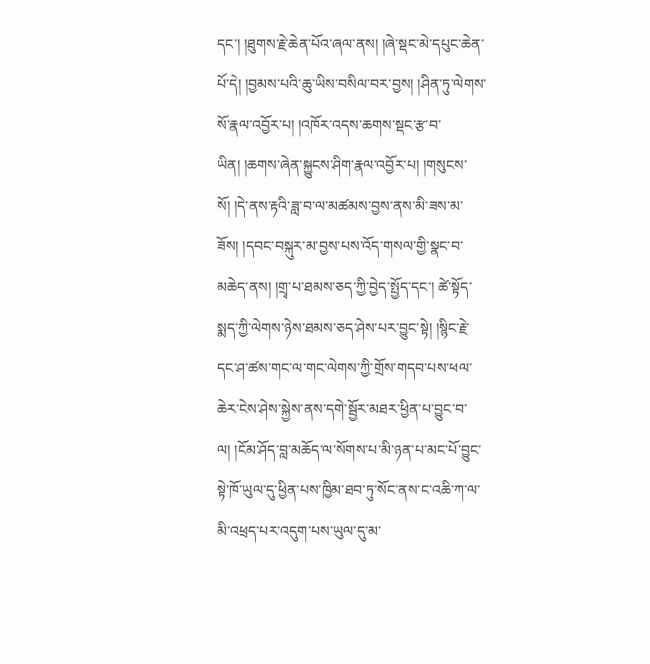དང་། །ཐུགས་རྗེ་ཆེན་པོའ་ཞལ་ནས། །ཞེ་སྡང་མེ་དཔུང་ཆེན་པོ་དེ། །བྱམས་པའི་ཆུ་ཡིས་བསིལ་བར་བྱས། །ཤིན་ཏུ་ལེགས་སོ་རྣལ་འབྱོར་པ། །འཁོར་འདས་ཆགས་སྡང་རྩ་བ་ཡིན། །ཆགས་ཞེན་སྐྱུངས་ཤིག་རྣལ་འབྱོར་པ། །གསུངས་སོ། །དེ་ནས་རྟའི་ཟླ་བ་ལ་མཚམས་བྱས་ནས་མི་ཟས་མ་ཟོས། །དབང་བསྐུར་མ་བྱས་པས་འོད་གསལ་གྱི་སྣང་བ་མཆེད་ནས། །གྲྭ་པ་ཐམས་ཅད་ཀྱི་བྱེད་སྤྱོད་དང་། ཚེ་སྟོད་སྨད་ཀྱི་ལེགས་ཉེས་ཐམས་ཅད་ཤེས་པར་བྱུང་སྟེ། །སྙིང་རྗེ་དང་ཤ་ཚས་གང་ལ་གང་ལེགས་ཀྱི་གྲོས་གདབ་པས་ཕལ་ཆེར་ངེས་ཤེས་སྐྱེས་ནས་དགེ་སྦྱོར་མཐར་ཕྱིན་པ་བྱུང་བ་ལ། །ངོམ་ཤོད་བླ་མཆོད་ལ་སོགས་པ་མི་ཉན་པ་མང་པོ་བྱུང་སྟེ་ཁོ་ཡུལ་དུ་ཕྱིན་པས་ཁྱིམ་ཐབ་ཏུ་སོང་ནས་ང་འཆི་ཀ་ལ་མི་འཕྲད་པར་འདུག་པས་ཡུལ་དུ་མ་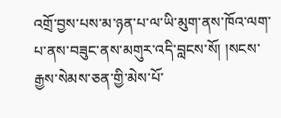འགྲོ་བྱས་པས་མ་ཉན་པ་ལ་ཡི་མུག་ནས་ཁོའ་ལག་པ་ནས་བཟུང་ནས་མགུར་འདི་བླངས་སོ། །སངས་རྒྱས་སེམས་ཅན་གྱི་མེས་པོ་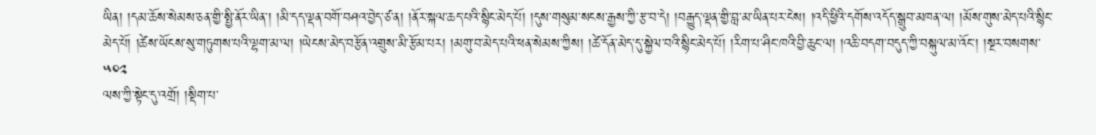ཡིན། །དམ་ཆོས་སེམས་ཅན་གྱི་སྤྱི་ནོར་ཡིན་། །མི་དད་ལྡན་བགོ་བཤའ་བྱེད་ཙ་ན། །ནོར་སྐལ་ཆད་པའི་སྙིང་མེད་པོ། །དུས་གསུམ་སངས་རྒྱས་ཀྱི་རྩ་བ་དེ། །བརྒྱུད་ལྡན་གྱི་བླ་མ་ཡིན་པར་ངེས། །འདི་ཕྱིའི་དགོས་འདོད་སྒྲུབ་མཁན་ལ། །མོས་གུས་མེད་པའི་སྙིང་མེད་པོ། །ཚེས་ཡོངས་སུ་གཏུགས་པའི་ལྷག་མ་ལ། །ཡེངས་མེད་བརྩོན་འགྲུས་མི་རྩོམ་པར། །མགུ་བ་མེད་པའི་ཕན་སེམས་ཀྱིས། །ཚེ་དོན་མེད་དུ་སྐྱེལ་བའི་སྙིང་མེད་པོ། །རིག་པ་ཤིང་ཁའི་བྱི་ཆུང་ལ། །འཆི་བདག་བདུད་ཀྱི་བསྐུལ་མ་འོང་། །སྔར་བསགས་
༥༠༢
ལས་ཀྱི་སྟེང་དུ་འགྲོ། །སྡིག་པ་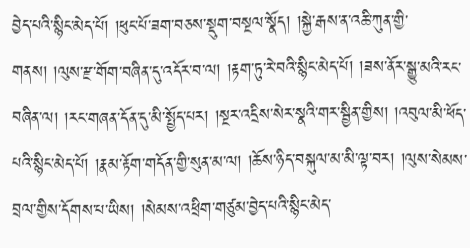བྱེད་པའི་སྙིང་མེད་པོ། །ཕུང་པོ་ཟག་བཅས་སྡུག་བསྔལ་སྣོད། །སྐྱེ་རྒས་ན་འཆི་ཀུན་གྱི་གནས། །ལུས་རྫ་གོག་བཞིན་དུ་འདོར་བ་ལ། །རྟག་ཏུ་རེ་བའི་སྙིང་མེད་པོ། །ཟས་ནོར་སྒྱུ་མའི་རང་བཞིན་ལ། །རང་གཞན་དོན་དུ་མི་སྤྱོད་པར། །སྔར་འདྲིས་སེར་སྣའི་གར་སྦྱིན་གྱིས། །འབུལ་མི་ཕོད་པའི་སྙིང་མེད་པོ། །རྣམ་རྟོག་གདོན་གྱི་སུན་མ་ལ། །ཆོས་ཉིད་བསྐུལ་མ་མི་ལྟ་བར། །ལུས་སེམས་བྲལ་གྱིས་དོགས་པ་ཡིས། །སེམས་འཕྲིག་གཙུམ་བྱེད་པའི་སྙིང་མེད་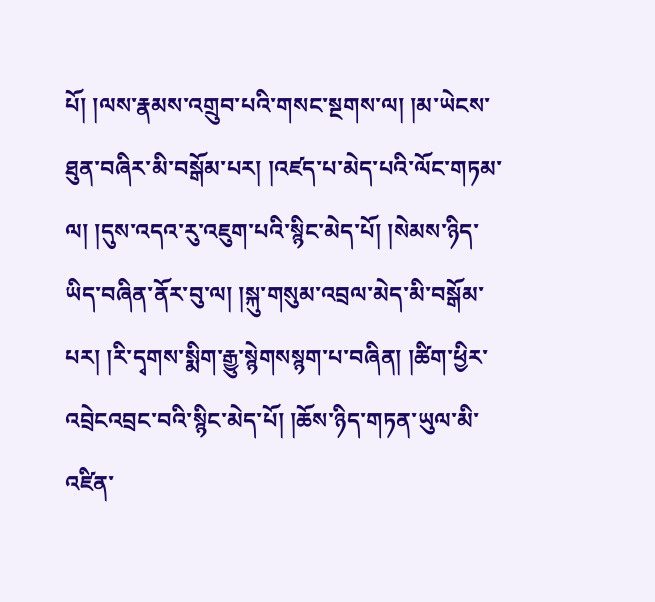པོ། །ལས་རྣམས་འགྲུབ་པའི་གསང་སྔགས་ལ། །མ་ཡེངས་ཐུན་བཞིར་མི་བསྒོམ་པར། །འཛད་པ་མེད་པའི་ལོང་གཏམ་ལ། །དུས་འདའ་རུ་འཇུག་པའི་སྙིང་མེད་པོ། །སེམས་ཉིད་ཡིད་བཞིན་ནོར་བུ་ལ། །སྐུ་གསུམ་འབྲལ་མེད་མི་བསྒོམ་པར། །རི་དྭགས་སྨིག་རྒྱུ་སྙེགསསྙག་པ་བཞིན། །ཚིག་ཕྱིར་འབྲེངའབྲང་བའི་སྙིང་མེད་པོ། །ཆོས་ཉིད་གཏན་ཡུལ་མི་འཛིན་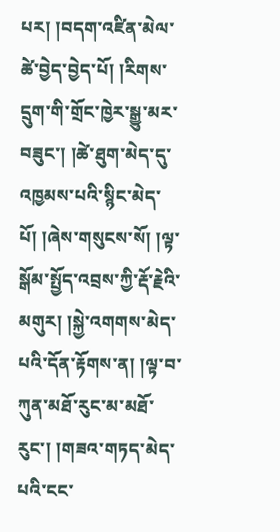པར། །བདག་འཛིན་མེལ་ཚེ་བྱེད་བྱེད་པོ། །རིགས་དྲུག་གི་གྲོང་ཁྱེར་སྒྱུ་མར་བཟུང་། །ཚེ་ཐུག་མེད་དུ་འཁྱམས་པའི་སྙིང་མེད་པོ། །ཞེས་གསུངས་སོ། །ལྟ་སྒོམ་སྤྱོད་འབྲས་ཀྱི་རྡོ་རྗེའི་མགུར། །སྐྱེ་འགགས་མེད་པའི་དོན་རྟོགས་ན། །ལྟ་བ་ཀུན་མཐོ་རུང་མ་མཐོ་རུང་། །གཟའ་གཏད་མེད་པའི་ངང་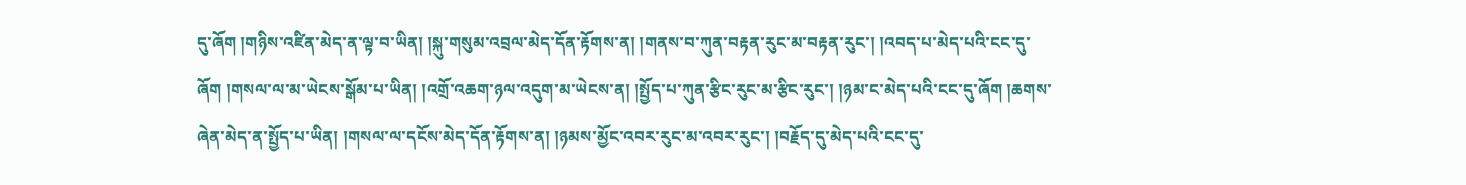དུ་ཞོག །གཉིས་འཛིན་མེད་ན་ལྟ་བ་ཡིན། །སྐུ་གསུམ་འབྲལ་མེད་དོན་རྟོགས་ན། །གནས་བ་ཀུན་བརྟན་རུང་མ་བརྟན་རུང་། །འབད་པ་མེད་པའི་ངང་དུ་ཞོག །གསལ་ལ་མ་ཡེངས་སྒོམ་པ་ཡིན། །འགྲོ་འཆག་ཉལ་འདུག་མ་ཡེངས་ན། །སྤྱོད་པ་ཀུན་རྩིང་རུང་མ་རྩིང་རུང་། །ཉམ་ང་མེད་པའི་ངང་དུ་ཞོག །ཆགས་ཞེན་མེད་ན་སྤྱོད་པ་ཡིན། །གསལ་ལ་དངོས་མེད་དོན་རྟོགས་ན། །ཉམས་མྱོང་འབར་རུང་མ་འབར་རུང་། །བརྗོད་དུ་མེད་པའི་ངང་དུ་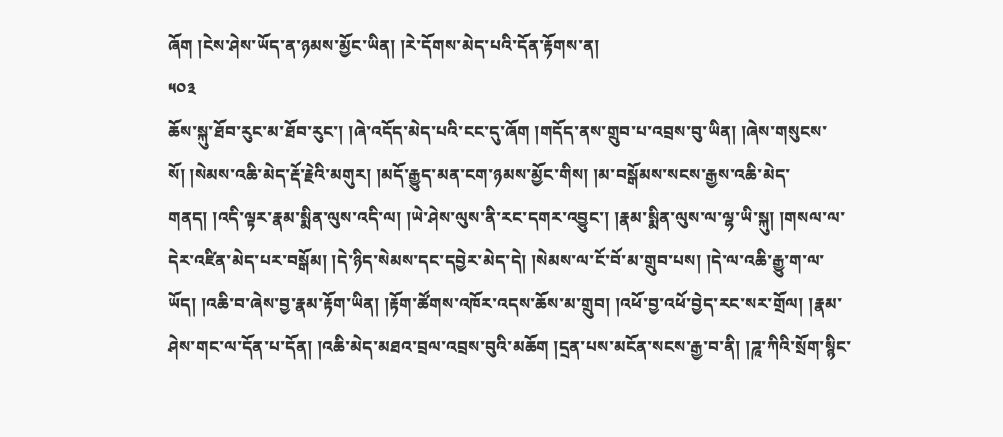ཞོག །ངེས་ཤེས་ཡོད་ན་ཉམས་མྱོང་ཡིན། །རེ་དོགས་མེད་པའི་དོན་རྟོགས་ན།
༥༠༣
ཆོས་སྐུ་ཐོབ་རུང་མ་ཐོབ་རུང་། །ཞེ་འདོད་མེད་པའི་ངང་དུ་ཞོག །གདོད་ནས་གྲུབ་པ་འབྲས་བུ་ཡིན། །ཞེས་གསུངས་སོ། །སེམས་འཆི་མེད་རྡོ་རྗེའི་མགུར། །མདོ་རྒྱུད་མན་ངག་ཉམས་མྱོང་གིས། །མ་བསྒོམས་སངས་རྒྱས་འཆི་མེད་གནད། །འདི་ལྟར་རྣམ་སྨིན་ལུས་འདི་ལ། །ཡེ་ཤེས་ལུས་ནི་རང་དགར་འབྱུང་། །རྣམ་སྨིན་ལུས་ལ་ལྷ་ཡི་སྐུ། །གསལ་ལ་དེར་འཛིན་མེད་པར་བསྒོམ། །དེ་ཉིད་སེམས་དང་དབྱེར་མེད་དེ། །སེམས་ལ་ངོ་བོ་མ་གྲུབ་པས། །དེ་ལ་འཆི་རྒྱུ་ག་ལ་ཡོད། །འཆི་བ་ཞེས་བྱ་རྣམ་རྟོག་ཡིན། །རྟོག་ཚོགས་འཁོར་འདས་ཆོས་མ་གྲུབ། །འཕོ་བྱ་འཕོ་བྱེད་རང་སར་གྲོལ། །རྣམ་ཤེས་གང་ལ་དོན་པ་དོན། །འཆི་མེད་མཐའ་བྲལ་འབྲས་བུའི་མཆོག །དྲན་པས་མངོན་སངས་རྒྱ་བ་ནི། །ཌཱ་ཀིའི་སྲོག་སྙིང་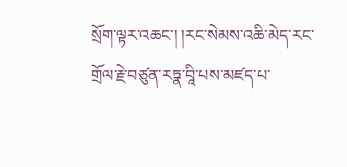སྲོག་ལྟར་འཆང་། །རང་སེམས་འཆི་མེད་རང་གྲོལ་རྗེ་བཙུན་རཏྣ་བཱི་པས་མཛད་པ་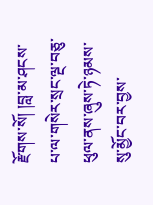རྫོགས་སོ། །བླ་མ་ཤངས་པ་ལ་གསེར་སྲང་ལྔ་བཅུ་ཕུལ་ནས་ཞུས་ཏེ་ཉམས་སུ་མྱོང་བར་བྱས་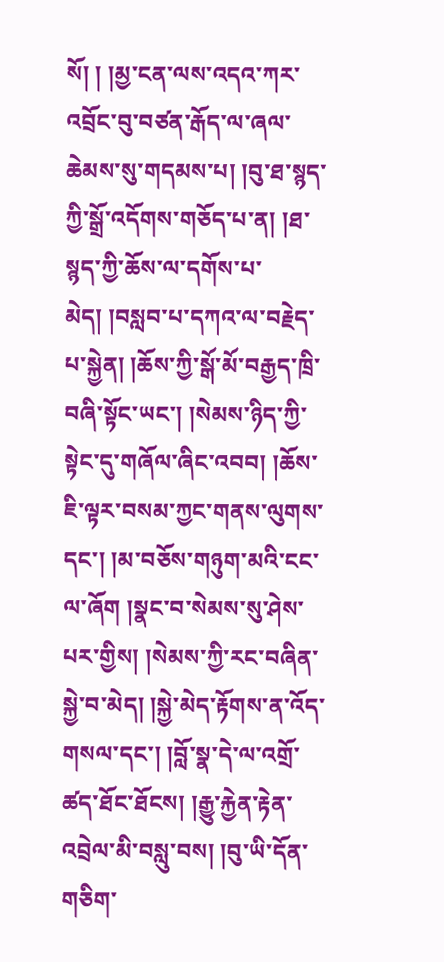སོ། ། །མྱ་ངན་ལས་འདའ་ཀར་འབྲོང་བུ་བཙན་རྒོད་ལ་ཞལ་ཆེམས་སུ་གདམས་པ། །བུ་ཐ་སྙད་ཀྱི་སྒྲོ་འདོགས་གཅོད་པ་ན། །ཐ་སྙད་ཀྱི་ཆོས་ལ་དགོས་པ་མེད། །བསླབ་པ་དཀའ་ལ་བརྗེད་པ་སྐྱེན། །ཆོས་ཀྱི་སྒོ་མོ་བརྒྱད་ཁྲི་བཞི་སྟོང་ཡང་། །སེམས་ཉིད་ཀྱི་སྟེང་དུ་གཞོལ་ཞིང་འབབ། །ཆོས་ཇི་ལྟར་བསམ་ཀྱང་གནས་ལུགས་དང་། །མ་བཅོས་གཉུག་མའི་ངང་ལ་ཞོག །སྣང་བ་སེམས་སུ་ཤེས་པར་གྱིས། །སེམས་ཀྱི་རང་བཞིན་སྐྱེ་བ་མེད། །སྐྱེ་མེད་རྟོགས་ན་འོད་གསལ་དང་། །བློ་སྣ་དེ་ལ་འགྲོ་ཚད་ཐོང་ཐོངས། །རྒྱུ་རྐྱེན་རྟེན་འབྲེལ་མི་བསླུ་བས། །བུ་ཡི་དོན་གཅིག་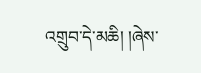འགྲུབ་དེ་མཆི། །ཞེས་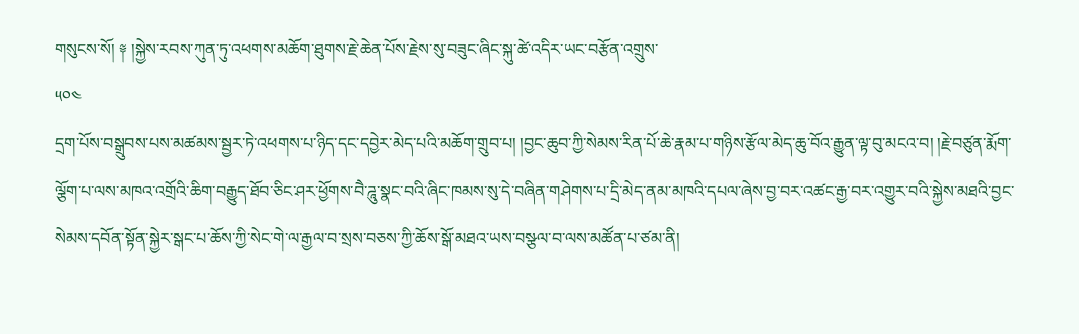གསུངས་སོ། ༈ །སྐྱེས་རབས་ཀུན་ཏུ་འཕགས་མཆོག་ཐུགས་རྗེ་ཆེན་པོས་རྗེས་སུ་བཟུང་ཞིང་སྐུ་ཚེ་འདིར་ཡང་བརྩོན་འགྲུས་
༥༠༤
དྲག་པོས་བསྒྲུབས་པས་མཚམས་སྦྱར་ཏེ་འཕགས་པ་ཉིད་དང་དབྱེར་མེད་པའི་མཆོག་གྲུབ་པ། །བྱང་ཆུབ་ཀྱི་སེམས་རིན་པོ་ཆེ་རྣམ་པ་གཉིས་རྩོལ་མེད་ཆུ་བོའ་རྒྱུན་ལྟ་བུ་མངའ་བ། །རྗེ་བཙུན་རྨོག་ལྕོག་པ་ལས་མཁའ་འགྲོའི་ཆིག་བརྒྱུད་ཐོབ་ཅིང་ཤར་ཕྱོགས་བཻ་ཌཱུ་སྣང་བའི་ཞིང་ཁམས་སུ་དེ་བཞིན་གཤེགས་པ་དྲི་མེད་ནམ་མཁའི་དཔལ་ཞེས་བྱ་བར་འཚང་རྒྱ་བར་འགྱུར་བའི་སྐྱེས་མཐའི་བྱང་སེམས་དབོན་སྟོན་སྐྱེར་སྒང་པ་ཆོས་ཀྱི་སེང་གེ་ལ་རྒྱལ་བ་སྲས་བཅས་ཀྱི་ཆོས་སྒོ་མཐའ་ཡས་བསྩལ་བ་ལས་མཚོན་པ་ཙམ་ནི།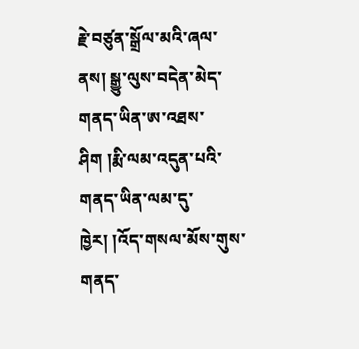རྗེ་བཙུན་སྒྲོལ་མའི་ཞལ་ནས། སྒྱུ་ལུས་བདེན་མེད་གནད་ཡིན་ཨ་འཐས་ཤིག །རྨི་ལམ་འདུན་པའི་གནད་ཡིན་ལམ་དུ་ཁྱེར། །འོད་གསལ་མོས་གུས་གནད་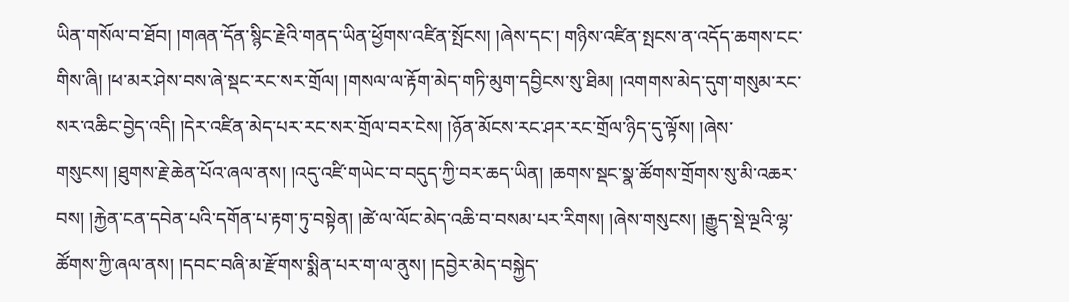ཡིན་གསོལ་བ་ཐོབ། །གཞན་དོན་སྙིང་རྗེའི་གནད་ཡིན་ཕྱོགས་འཛིན་སྤོངས། །ཞེས་དང་། གཉིས་འཛིན་སྤངས་ན་འདོད་ཆགས་ངང་གིས་ཞི། །ཕ་མར་ཤེས་བས་ཞེ་སྡང་རང་སར་གྲོལ། །གསལ་ལ་རྟོག་མེད་གཏི་མུག་དབྱིངས་སུ་ཐིམ། །འགགས་མེད་དུག་གསུམ་རང་སར་འཆིང་བྱེད་འདི། །དེར་འཛིན་མེད་པར་རང་སར་གྲོལ་བར་ངེས། །ཉོན་མོངས་རང་ཤར་རང་གྲོལ་ཉིད་དུ་ལྟོས། །ཞེས་གསུངས། །ཐུགས་རྗེ་ཆེན་པོའ་ཞལ་ནས། །འདུ་འཛི་གཡེང་བ་བདུད་ཀྱི་བར་ཆད་ཡིན། །ཆགས་སྡང་སྣ་ཚོགས་གྲོགས་སུ་མི་འཆར་བས། །རྐྱེན་ངན་དབེན་པའི་དགོན་པ་རྟག་ཏུ་བསྟེན། །ཚེ་ལ་ལོང་མེད་འཆི་བ་བསམ་པར་རིགས། །ཞེས་གསུངས། །རྒྱུད་སྡེ་ལྔའི་ལྷ་ཚོགས་ཀྱི་ཞལ་ནས། །དབང་བཞི་མ་རྫོགས་སྨིན་པར་ག་ལ་ནུས། །དབྱེར་མེད་བསྐྱེད་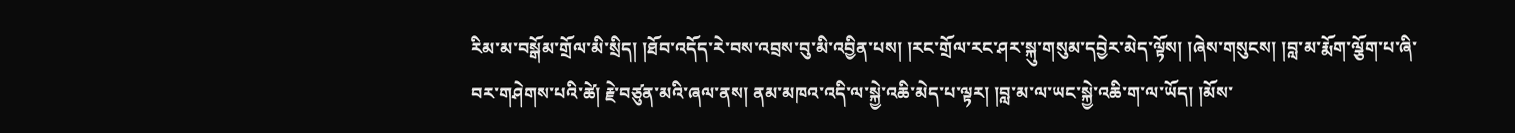རིམ་མ་བསྒོམ་གྲོལ་མི་སྲིད། །ཐོབ་འདོད་རེ་བས་འབྲས་བུ་མི་འབྱིན་པས། །རང་གྲོལ་རང་ཤར་སྐུ་གསུམ་དབྱེར་མེད་ལྟོས། །ཞེས་གསུངས། །བླ་མ་རྨོག་ལྕོག་པ་ཞི་བར་གཤེགས་པའི་ཚེ། རྗེ་བཙུན་མའི་ཞལ་ནས། ནམ་མཁའ་འདི་ལ་སྐྱེ་འཆི་མེད་པ་ལྟར། །བླ་མ་ལ་ཡང་སྐྱེ་འཆི་ག་ལ་ཡོད། །མོས་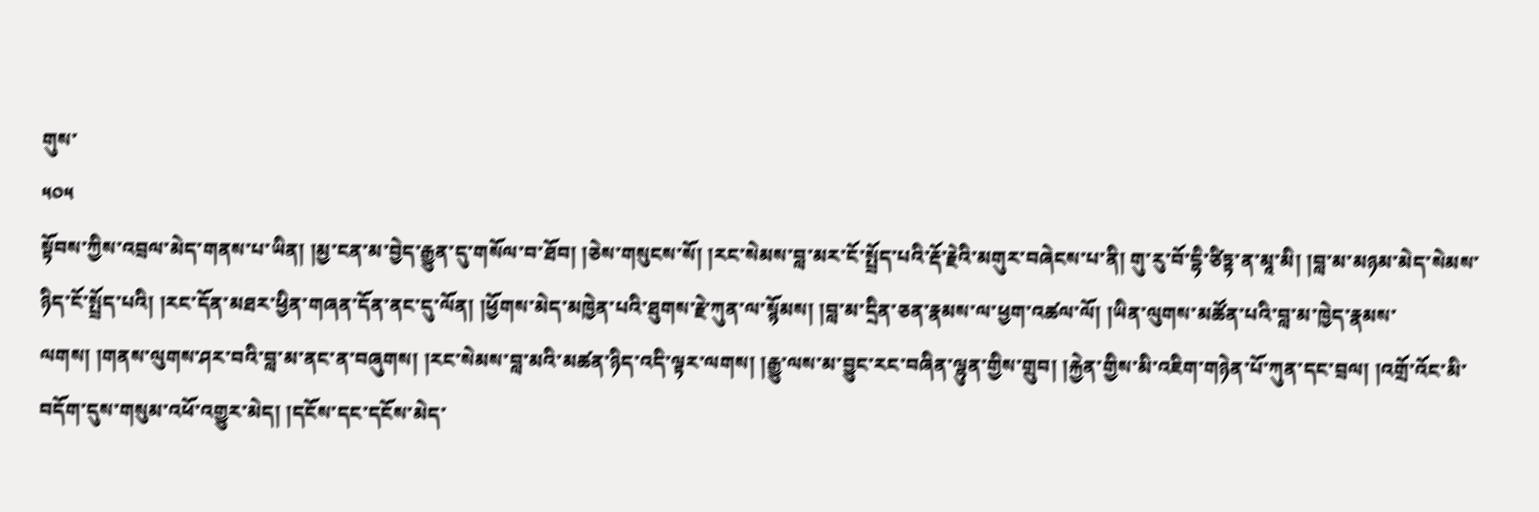གུས་
༥༠༥
སྟོབས་ཀྱིས་འབྲལ་མེད་གནས་པ་ཡིན། །མྱ་ངན་མ་བྱེད་རྒྱུན་དུ་གསོལ་བ་ཐོབ། །ཅེས་གསུངས་སོ། །རང་སེམས་བླ་མར་ངོ་སྤྲོད་པའི་རྡོ་རྗེའི་མགུར་བཞེངས་པ་ནི། གུ་རུ་བོ་དྷི་ཙིཏྟ་ན་མཱ་མི། །བླ་མ་མཉམ་མེད་སེམས་ཉིད་ངོ་སྤྲོད་པའི། །རང་དོན་མཐར་ཕྱིན་གཞན་དོན་ནང་དུ་ལོན། །ཕྱོགས་མེད་མཁྱེན་པའི་ཐུགས་རྗེ་ཀུན་ལ་སྙོམས། །བླ་མ་དྲིན་ཅན་རྣམས་ལ་ཕྱག་འཚལ་ལོ། །ཡིན་ལུགས་མཚོན་པའི་བླ་མ་ཁྱེད་རྣམས་ལགས། །གནས་ལུགས་ཤར་བའི་བླ་མ་ནང་ན་བཞུགས། །རང་སེམས་བླ་མའི་མཚན་ཉིད་འདི་ལྟར་ལགས། །རྒྱུ་ལས་མ་བྱུང་རང་བཞིན་ལྷུན་གྱིས་གྲུབ། །རྐྱེན་གྱིས་མི་འཇིག་གཉེན་པོ་ཀུན་དང་བྲལ། །འགྲོ་འོང་མི་བདོག་དུས་གསུམ་འཕོ་འགྱུར་མེད། །དངོས་དང་དངོས་མེད་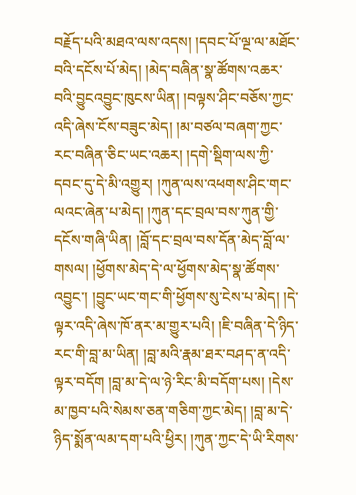བརྗོད་པའི་མཐའ་ལས་འདས། །དབང་པོ་ལྔ་ལ་མཐོང་བའི་དངོས་པོ་མེད། །མེད་བཞིན་སྣ་ཚོགས་འཆར་བའི་བྱུངའབྱུང་ཁུངས་ཡིན། །བལྟས་ཤིང་བཅོས་ཀྱང་འདི་ཞེས་ངོས་བཟུང་མེད། །མ་བཙལ་བཞག་ཀྱང་རང་བཞིན་ཅིང་ཡང་འཆར། །དགེ་སྡིག་ལས་ཀྱི་དབང་དུ་དེ་མི་འགྱུར། །ཀུན་ལས་འཕགས་ཤིང་གང་ལའང་ཞེན་པ་མེད། །ཀུན་དང་བྲལ་བས་ཀུན་གྱི་དངོས་གཞི་ཡིན། །བློ་དང་བྲལ་བས་དོན་མེད་བློ་ལ་གསལ། །ཕྱོགས་མེད་དེ་ལ་ཕྱོགས་མེད་སྣ་ཚོགས་འབྱུང་། །བྱུང་ཡང་གང་གི་ཕྱོགས་སུ་ངེས་པ་མེད། །དེ་ལྟར་འདི་ཞེས་ཁོ་ནར་མ་གྱུར་པའི། །ཇི་བཞིན་དེ་ཉིད་རང་གི་བླ་མ་ཡིན། །བླ་མའི་རྣམ་ཐར་བཤད་ན་འདི་ལྟར་བདོག །བླ་མ་དེ་ལ་ཉེ་རིང་མི་བདོག་པས། །དེས་མ་ཁྱབ་པའི་སེམས་ཅན་གཅིག་ཀྱང་མེད། །བླ་མ་དེ་ཉིད་སྨོན་ལམ་དག་པའི་ཕྱིར། །ཀུན་ཀྱང་དེ་ཡི་རིགས་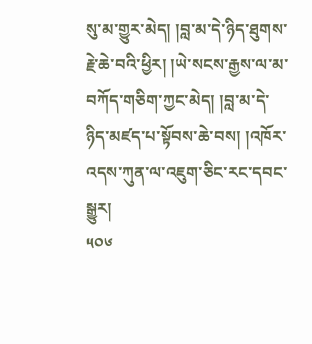སུ་མ་གྱུར་མེད། །བླ་མ་དེ་ཉིད་ཐུགས་རྗེ་ཆེ་བའི་ཕྱིར། །ཡེ་སངས་རྒྱས་ལ་མ་བཀོད་གཅིག་ཀྱང་མེད། །བླ་མ་དེ་ཉིད་མཛད་པ་སྟོབས་ཆེ་བས། །འཁོར་འདས་ཀུན་ལ་འཇུག་ཅིང་རང་དབང་སྒྱུར།
༥༠༦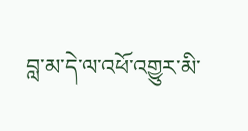བླ་མ་དེ་ལ་འཕོ་འགྱུར་མི་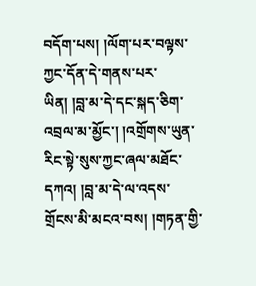བདོག་པས། །ལོག་པར་བལྟས་ཀྱང་དོན་དེ་གནས་པར་ཡིན། །བླ་མ་དེ་དང་སྐད་ཅིག་འབྲལ་མ་མྱོང་། །འགྲོགས་ཡུན་རིང་སྟེ་སུས་ཀྱང་ཞལ་མཐོང་དཀའ། །བླ་མ་དེ་ལ་འདས་གྲོངས་མི་མངའ་བས། །གཏན་གྱི་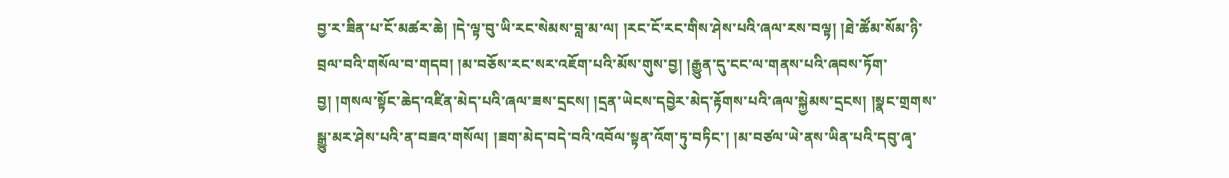བྱ་ར་ཟིན་པ་ངོ་མཚར་ཆེ། །དེ་ལྟ་བུ་ཡི་རང་སེམས་བླ་མ་ལ། །རང་ངོ་རང་གིས་ཤེས་པའི་ཞལ་རས་བལྟ། །ཐེ་ཚོམ་སོམ་ཉི་བྲལ་བའི་གསོལ་བ་གདབ། །མ་བཅོས་རང་སར་འཇོག་པའི་མོས་གུས་བྱ། །རྒྱུན་དུ་ངང་ལ་གནས་པའི་ཞབས་ཏོག་བྱ། །གསལ་སྟོང་ཆེད་འཛིན་མེད་པའི་ཞལ་ཟས་དྲངས། །དྲན་ཡེངས་དབྱེར་མེད་རྟོགས་པའི་ཞལ་སྐྱེམས་དྲངས། །སྣང་གྲགས་སྒྱུ་མར་ཤེས་པའི་ན་བཟའ་གསོལ། །ཟག་མེད་བདེ་བའི་འབོལ་སྟན་འོག་ཏུ་བཏིང་། །མ་བཙལ་ཡེ་ནས་ཡིན་པའི་དབུ་ཞྭ་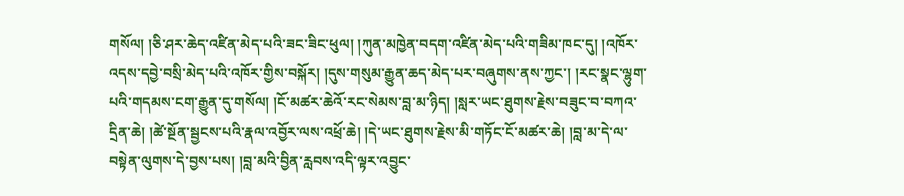གསོལ། །ཅི་ཤར་ཆེད་འཛིན་མེད་པའི་ཟང་ཟིང་ཕུལ། །ཀུན་མཁྱེན་བདག་འཛིན་མེད་པའི་གཟིམ་ཁང་དུ། །འཁོར་འདས་དབྱེ་བསྲི་མེད་པའི་འཁོར་གྱིས་བསྐོར། །དུས་གསུམ་རྒྱུན་ཆད་མེད་པར་བཞུགས་ནས་ཀྱང་། །རང་སྣང་ལྷུག་པའི་གདམས་ངག་རྒྱུན་དུ་གསོལ། །ངོ་མཚར་ཆེའོ་རང་སེམས་བླ་མ་ཉིད། །སླར་ཡང་ཐུགས་རྗེས་བཟུང་བ་བཀའ་དྲིན་ཆེ། །ཚེ་སྔོན་སྦྱངས་པའི་རྣལ་འབྱོར་ལས་འཕྲོ་ཆེ། །དེ་ཡང་ཐུགས་རྗེས་མི་གཏོང་ངོ་མཚར་ཆེ། །བླ་མ་དེ་ལ་བསྟེན་ལུགས་དེ་བྱས་པས། །བླ་མའི་བྱིན་རླབས་འདི་ལྟར་འབྱུང་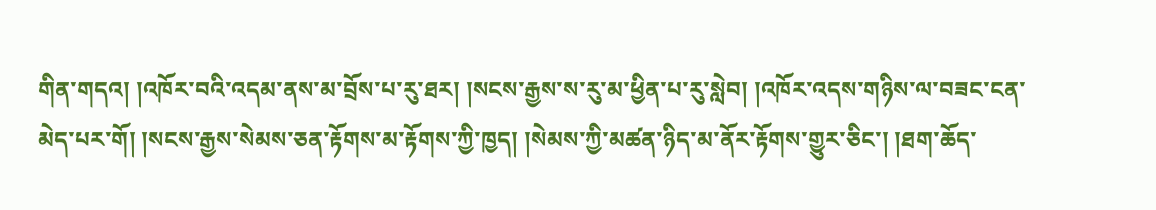གིན་གདའ། །འཁོར་བའི་འདམ་ནས་མ་བྲོས་པ་རུ་ཐར། །སངས་རྒྱས་ས་རུ་མ་ཕྱིན་པ་རུ་སླེབ། །འཁོར་འདས་གཉིས་ལ་བཟང་ངན་མེད་པར་གོ། །སངས་རྒྱས་སེམས་ཅན་རྟོགས་མ་རྟོགས་ཀྱི་ཁྱད། །སེམས་ཀྱི་མཚན་ཉིད་མ་ནོར་རྟོགས་གྱུར་ཅིང་། །ཐག་ཆོད་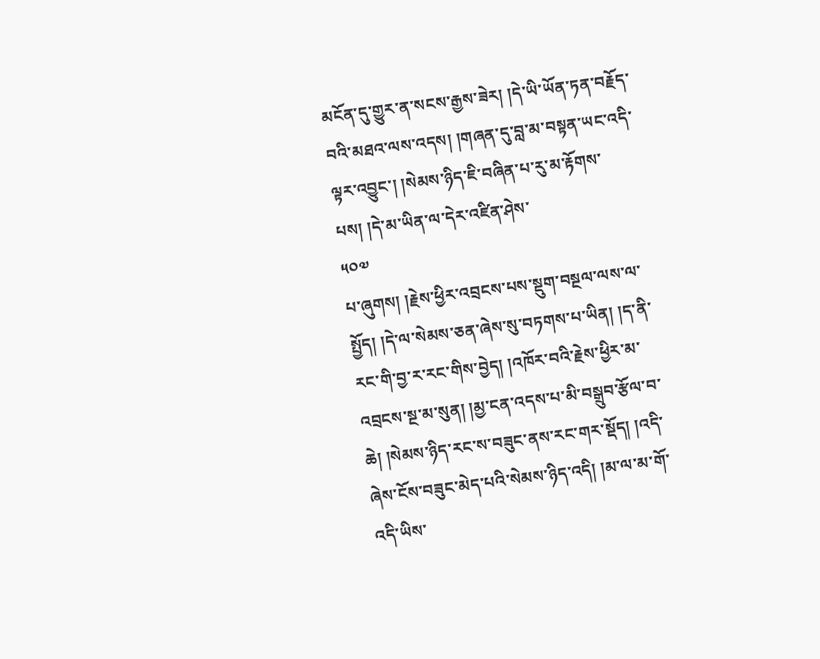མངོན་དུ་གྱུར་ན་སངས་རྒྱས་ཟེར། །དེ་ཡི་ཡོན་ཏན་བརྗོད་བའི་མཐའ་ལས་འདས། །གཞན་དུ་བླ་མ་བསྟན་ཡང་འདི་ལྟར་འབྱུང་། །སེམས་ཉིད་ཇི་བཞིན་པ་རུ་མ་རྟོགས་པས། །དེ་མ་ཡིན་ལ་དེར་འཛིན་ཤེས་
༥༠༧
པ་ཞུགས། །རྗེས་ཕྱིར་འབྲངས་པས་སྡུག་བསྔལ་ལས་ལ་སྤྱོད། །དེ་ལ་སེམས་ཅན་ཞེས་སུ་བཏགས་པ་ཡིན། །ད་ནི་རང་གི་བྱ་ར་རང་གིས་བྱེད། །འཁོར་བའི་རྗེས་ཕྱིར་མ་འབྲངས་སྔ་མ་སུན། །མྱ་ངན་འདས་པ་མི་བསྒྲུབ་རྩོལ་བ་ཆེ། །སེམས་ཉིད་རང་ས་བཟུང་ནས་རང་གར་སྡོད། །འདི་ཞེས་ངོས་བཟུང་མེད་པའི་སེམས་ཉིད་འདི། །མ་ལ་མ་གོ་འདི་ཡིས་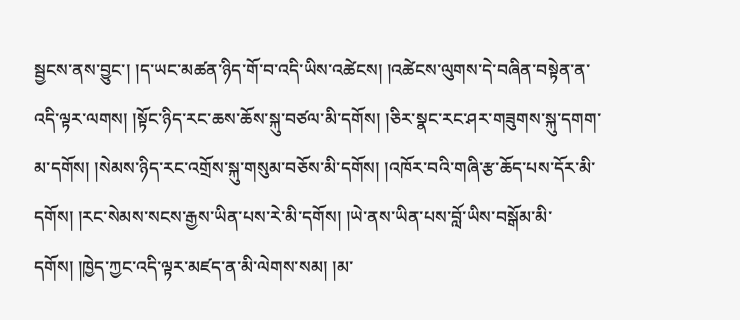སྦྱངས་ནས་བྱུང་། །ད་ཡང་མཚན་ཉིད་གོ་བ་འདི་ཡིས་འཚེངས། །འཚེངས་ལུགས་དེ་བཞིན་བསྟེན་ན་འདི་ལྟར་ལགས། །སྟོང་ཉིད་རང་ཆས་ཆོས་སྐུ་བཙལ་མི་དགོས། །ཅིར་སྣང་རང་ཤར་གཟུགས་སྐུ་དགག་མ་དགོས། །སེམས་ཉིད་རང་འགྲོས་སྐུ་གསུམ་བཅོས་མི་དགོས། །འཁོར་བའི་གཞི་རྩ་ཆོད་པས་དོར་མི་དགོས། །རང་སེམས་སངས་རྒྱས་ཡིན་པས་རེ་མི་དགོས། །ཡེ་ནས་ཡིན་པས་བློ་ཡིས་བསྒོམ་མི་དགོས། །ཁྱེད་ཀྱང་འདི་ལྟར་མཛད་ན་མི་ལེགས་སམ། །མ་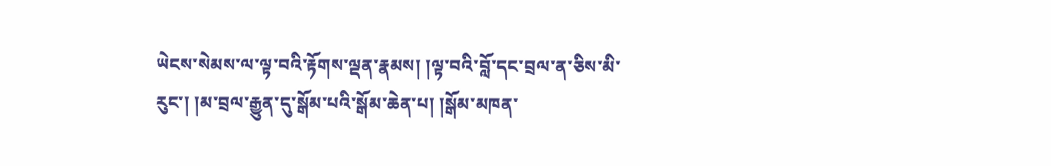ཡེངས་སེམས་ལ་ལྟ་བའི་རྟོགས་ལྡན་རྣམས། །ལྟ་བའི་བློ་དང་བྲལ་ན་ཅིས་མི་རུང་། །མ་བྲལ་རྒྱུན་དུ་སྒོམ་པའི་སྒོམ་ཆེན་པ། །སྒོམ་མཁན་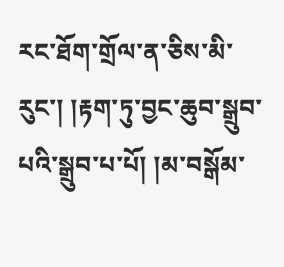རང་ཐོག་གྲོལ་ན་ཅིས་མི་རུང་། །རྟག་ཏུ་བྱང་ཆུབ་སྒྲུབ་པའི་སྒྲུབ་པ་པོ། །མ་བསྒོམ་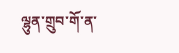ལྷུན་གྲུབ་གོ་ན་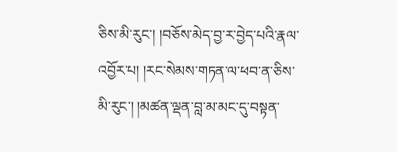ཅིས་མི་རུང་། །བཅོས་མེད་བྱ་ར་བྱེད་པའི་རྣལ་འབྱོར་པ། །རང་སེམས་གཏན་ལ་ཕབ་ན་ཅིས་མི་རུང་། །མཚན་ལྡན་བླ་མ་མང་དུ་བསྟན་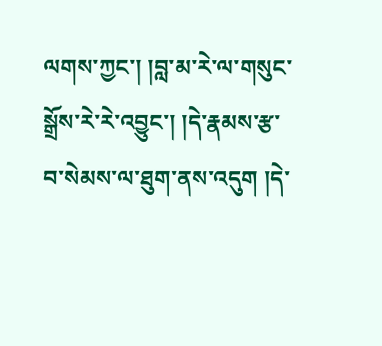ལགས་ཀྱང་། །བླ་མ་རེ་ལ་གསུང་སྒྲོས་རེ་རེ་འབྱུང་། །དེ་རྣམས་རྩ་བ་སེམས་ལ་ཐུག་ནས་འདུག །དེ་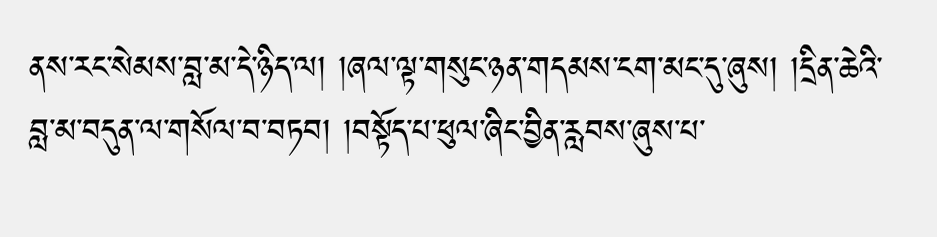ནས་རང་སེམས་བླ་མ་དེ་ཉིད་ལ། །ཞལ་ལྟ་གསུང་ཉན་གདམས་ངག་མང་དུ་ཞུས། །དྲིན་ཆེའི་བླ་མ་བདུན་ལ་གསོལ་བ་བཏབ། །བསྟོད་པ་ཕུལ་ཞིང་བྱིན་རླབས་ཞུས་པ་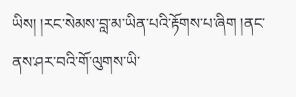ཡིས། །རང་སེམས་བླ་མ་ཡིན་པའི་རྟོགས་པ་ཞིག །ནང་ནས་ཤར་བའི་གོ་ལུགས་ཡི་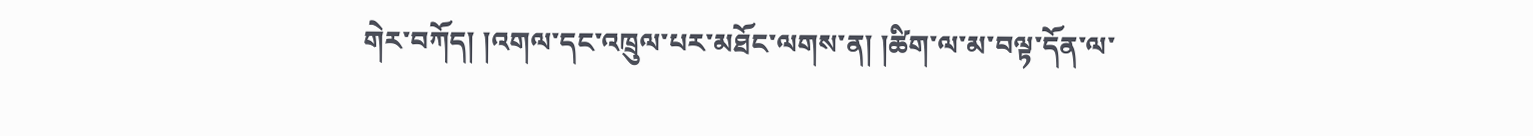གེར་བཀོད། །འགལ་དང་འཁྲུལ་པར་མཐོང་ལགས་ན། །ཚིག་ལ་མ་བལྟ་དོན་ལ་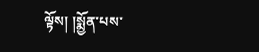ལྟོས། །སྨྱོན་པས་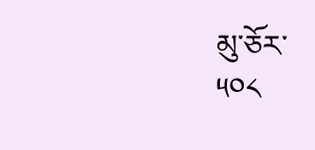མུ་ཅོར་
༥༠༨